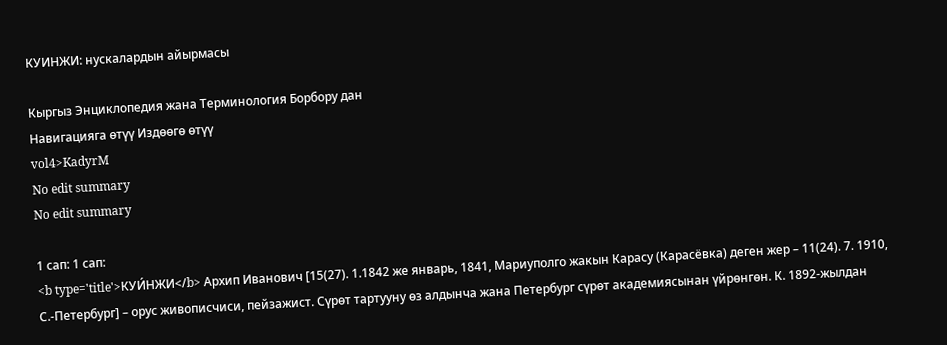КУИНЖИ: нускалардын айырмасы

Кыргыз Энциклопедия жана Терминология Борбору дан
Навигацияга өтүү Издөөгө өтүү
vol4>KadyrM
No edit summary
No edit summary

1 сап: 1 сап:
<b type='title'>КУИ́НЖИ</b> Архип Иванович [15(27). 1.1842 же январь, 1841, Мариуполго жакын Карасу (Карасёвка) деген жер – 11(24). 7. 1910, С.-Петербург] – орус живописчиси, пейзажист. Сүрөт тартууну өз алдынча жана Петербург сүрөт академиясынан үйрөнгөн. К. 1892-жылдан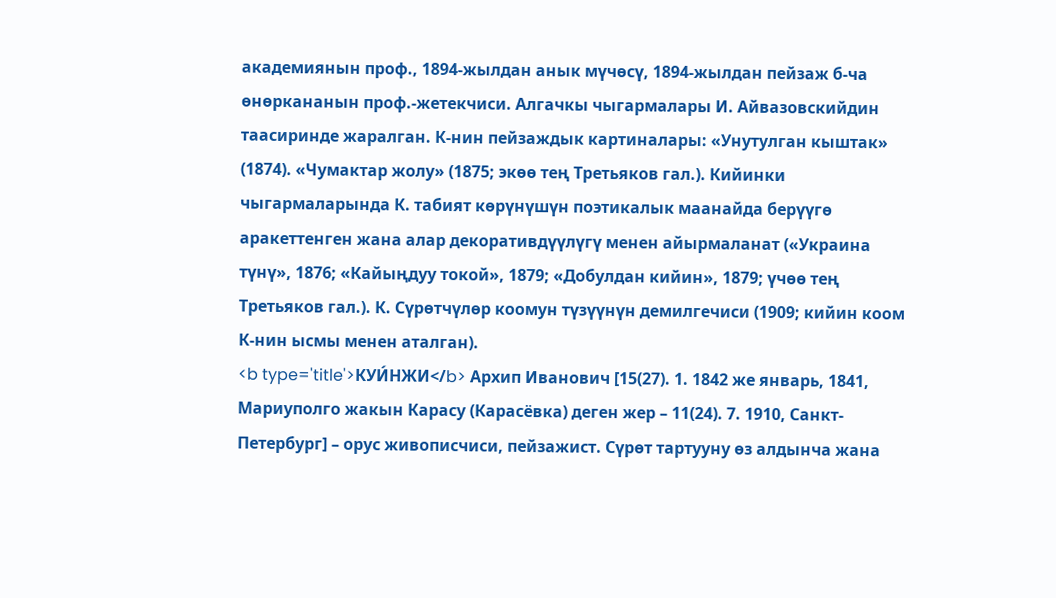академиянын проф., 1894-жылдан анык мүчөсү, 1894-жылдан пейзаж б-ча өнөркананын проф.-жетекчиси. Алгачкы чыгармалары И. Айвазовскийдин таасиринде жаралган. К-нин пейзаждык картиналары: «Унутулган кыштак» (1874). «Чумактар жолу» (1875; экөө тең Третьяков гал.). Кийинки чыгармаларында К. табият көрүнүшүн поэтикалык маанайда берүүгө аракеттенген жана алар декоративдүүлүгү менен айырмаланат («Украина түнү», 1876; «Кайыңдуу токой», 1879; «Добулдан кийин», 1879; үчөө тең Третьяков гал.). К. Сүрөтчүлөр коомун түзүүнүн демилгечиси (1909; кийин коом К-нин ысмы менен аталган).
<b type='title'>КУИ́НЖИ</b> Архип Иванович [15(27). 1. 1842 же январь, 1841, Мариуполго жакын Карасу (Карасёвка) деген жер – 11(24). 7. 1910, Санкт-Петербург] – орус живописчиси, пейзажист. Сүрөт тартууну өз алдынча жана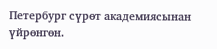Петербург сүрөт академиясынан үйрөнгөн.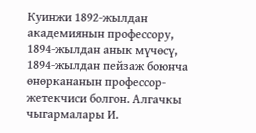Куинжи 1892-жылдан академиянын профессору, 1894-жылдан анык мүчөсү, 1894-жылдан пейзаж боюнча өнөркананын профессор-жетекчиси болгон. Алгачкы чыгармалары И.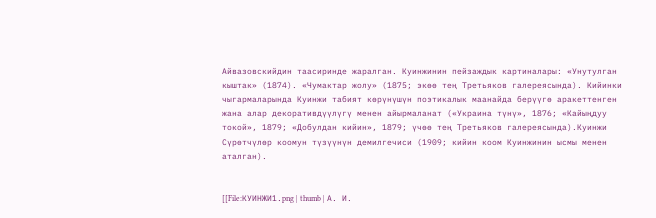Айвазовскийдин таасиринде жаралган. Куинжинин пейзаждык картиналары: «Унутулган кыштак» (1874). «Чумактар жолу» (1875; экөө тең Третьяков галереясында). Кийинки чыгармаларында Куинжи табият көрүнүшүн поэтикалык маанайда берүүгө аракеттенген жана алар декоративдүүлүгү менен айырмаланат («Украина түнү», 1876; «Кайыңдуу токой», 1879; «Добулдан кийин», 1879; үчөө тең Третьяков галереясында).Куинжи Сүрөтчүлөр коомун түзүүнүн демилгечиси (1909; кийин коом Куинжинин ысмы менен аталган).


[[File:КУИНЖИ1.png | thumb | А. И.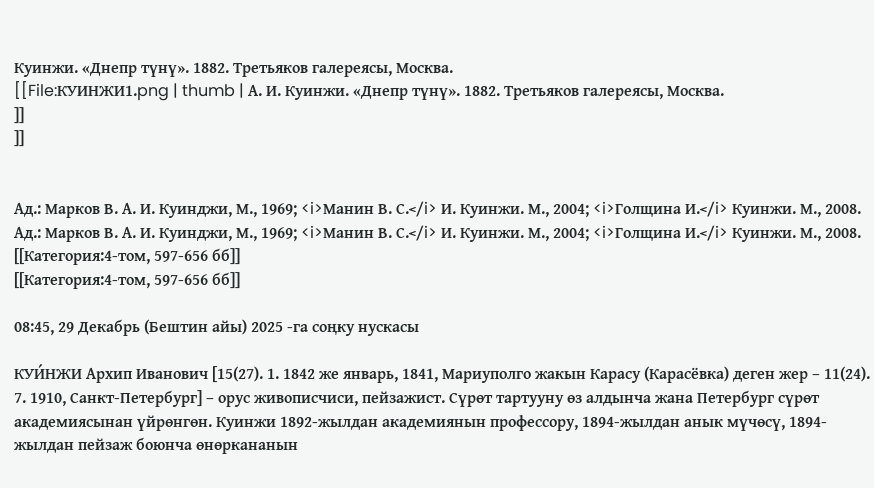Куинжи. «Днепр түнү». 1882. Третьяков галереясы, Москва.
[[File:КУИНЖИ1.png | thumb | А. И. Куинжи. «Днепр түнү». 1882. Третьяков галереясы, Москва.
]]
]]


Ад.: Марков В. А. И. Куинджи, М., 1969; <i>Манин В. С.</i> И. Куинжи. М., 2004; <i>Голщина И.</i> Куинжи. М., 2008.
Ад.: Марков В. А. И. Куинджи, М., 1969; <i>Манин В. С.</i> И. Куинжи. М., 2004; <i>Голщина И.</i> Куинжи. М., 2008.
[[Категория:4-том, 597-656 бб]]
[[Категория:4-том, 597-656 бб]]

08:45, 29 Декабрь (Бештин айы) 2025 -га соңку нускасы

КУИ́НЖИ Архип Иванович [15(27). 1. 1842 же январь, 1841, Мариуполго жакын Карасу (Карасёвка) деген жер – 11(24). 7. 1910, Санкт-Петербург] – орус живописчиси, пейзажист. Сүрөт тартууну өз алдынча жана Петербург сүрөт академиясынан үйрөнгөн. Куинжи 1892-жылдан академиянын профессору, 1894-жылдан анык мүчөсү, 1894-жылдан пейзаж боюнча өнөркананын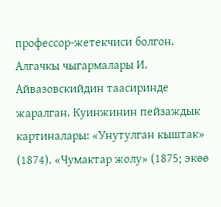профессор-жетекчиси болгон. Алгачкы чыгармалары И. Айвазовскийдин таасиринде жаралган. Куинжинин пейзаждык картиналары: «Унутулган кыштак» (1874). «Чумактар жолу» (1875; экөө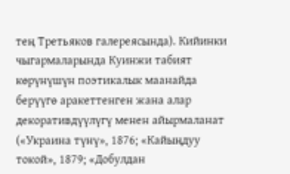тең Третьяков галереясында). Кийинки чыгармаларында Куинжи табият көрүнүшүн поэтикалык маанайда берүүгө аракеттенген жана алар декоративдүүлүгү менен айырмаланат («Украина түнү», 1876; «Кайыңдуу токой», 1879; «Добулдан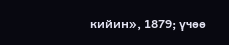кийин», 1879; үчөө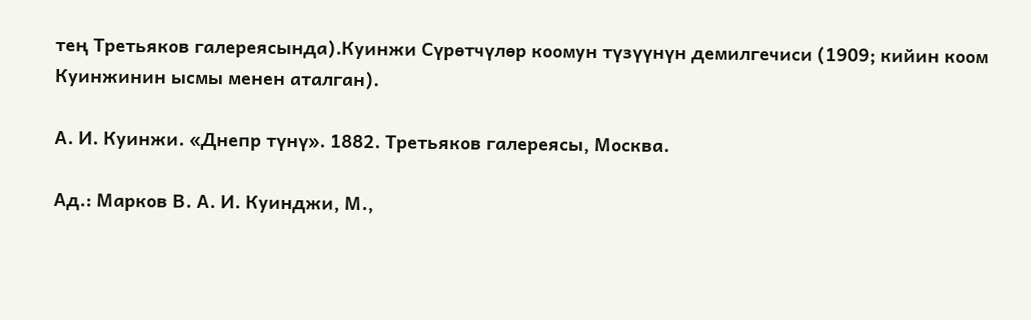тең Третьяков галереясында).Куинжи Сүрөтчүлөр коомун түзүүнүн демилгечиси (1909; кийин коом Куинжинин ысмы менен аталган).

А. И. Куинжи. «Днепр түнү». 1882. Третьяков галереясы, Москва.

Ад.: Марков В. А. И. Куинджи, М.,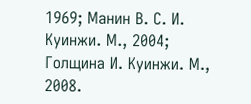1969; Манин В. С. И. Куинжи. М., 2004; Голщина И. Куинжи. М., 2008.